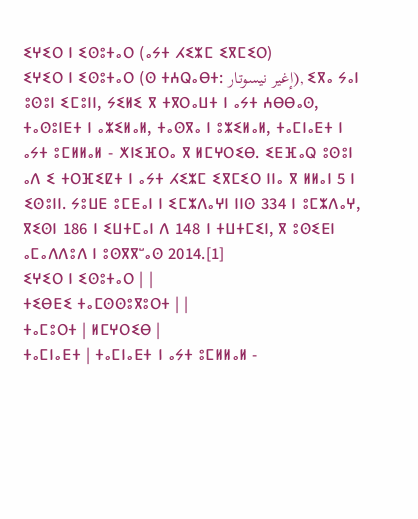ⵉⵖⵉⵔ ⵏ ⵉⵙⵓⵜⴰⵔ (ⴰⵢⵜ ⵃⵉⵣⵎ ⵉⴳⵎⵉⵔ)
ⵉⵖⵉⵔ ⵏ ⵉⵙⵓⵜⴰⵔ (ⵙ ⵜⵄⵕⴰⴱⵜ: إغير نيسوتار), ⵉⴳⴰ ⵢⴰⵏ ⵓⵙⵓⵏ ⵉⵎⵓⵏⵏ, ⵢⵉⵍⵉ ⴳ ⵜⴳⵔⴰⵡⵜ ⵏ ⴰⵢⵜ ⵄⴱⴱⴰⵙ, ⵜⴰⵙⵓⵏⴹⵜ ⵏ ⴰⵣⵉⵍⴰⵍ, ⵜⴰⵙⴳⴰ ⵏ ⵓⵣⵉⵍⴰⵍ, ⵜⴰⵎⵏⴰⴹⵜ ⵏ ⴰⵢⵜ ⵓⵎⵍⵍⴰⵍ - ⵅⵏⵉⴼⵔⴰ ⴳ ⵍⵎⵖⵔⵉⴱ. ⵉⴹⴼⴰⵕ ⵓⵙⵓⵏ ⴰⴷ ⵉ ⵜⵔⴼⵉⵇⵜ ⵏ ⴰⵢⵜ ⵃⵉⵣⵎ ⵉⴳⵎⵉⵔ ⵏⵏⴰ ⴳ ⵍⵍⴰⵏ 5 ⵏ ⵉⵙⵓⵏⵏ. ⵢⵓⵡⴹ ⵓⵎⴹⴰⵏ ⵏ ⵉⵎⵣⴷⴰⵖⵏ ⵏⵏⵙ 334 ⵏ ⵓⵎⵣⴷⴰⵖ, ⴳⵉⵙⵏ 186 ⵏ ⵉⵡⵜⵎⴰⵏ ⴷ 148 ⵏ ⵜⵡⵜⵎⵉⵏ, ⴳ ⵓⵙⵉⴹⵏ ⴰⵎⴰⴷⴷⵓⴷ ⵏ ⵓⵙⴳⴳⵯⴰⵙ 2014.[1]
ⵉⵖⵉⵔ ⵏ ⵉⵙⵓⵜⴰⵔ | |
ⵜⵉⴱⴹⵉ ⵜⴰⵎⵙⵙⵓⴳⵓⵔⵜ | |
ⵜⴰⵎⵓⵔⵜ | ⵍⵎⵖⵔⵉⴱ |
ⵜⴰⵎⵏⴰⴹⵜ | ⵜⴰⵎⵏⴰⴹⵜ ⵏ ⴰⵢⵜ ⵓⵎⵍⵍⴰⵍ -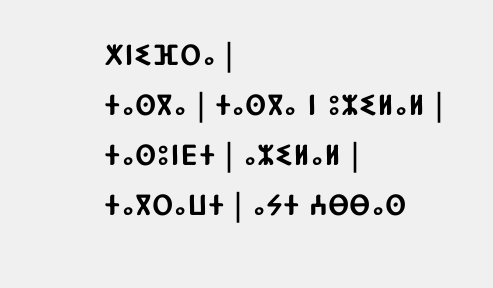ⵅⵏⵉⴼⵔⴰ |
ⵜⴰⵙⴳⴰ | ⵜⴰⵙⴳⴰ ⵏ ⵓⵣⵉⵍⴰⵍ |
ⵜⴰⵙⵓⵏⴹⵜ | ⴰⵣⵉⵍⴰⵍ |
ⵜⴰⴳⵔⴰⵡⵜ | ⴰⵢⵜ ⵄⴱⴱⴰⵙ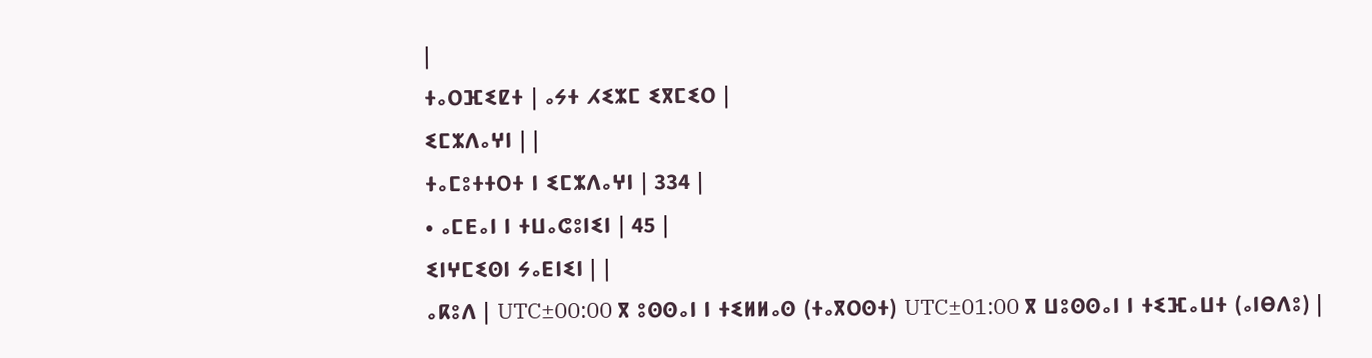|
ⵜⴰⵔⴼⵉⵇⵜ | ⴰⵢⵜ ⵃⵉⵣⵎ ⵉⴳⵎⵉⵔ |
ⵉⵎⵣⴷⴰⵖⵏ | |
ⵜⴰⵎⵓⵜⵜⵔⵜ ⵏ ⵉⵎⵣⴷⴰⵖⵏ | 334 |
• ⴰⵎⴹⴰⵏ ⵏ ⵜⵡⴰⵛⵓⵏⵉⵏ | 45 |
ⵉⵏⵖⵎⵉⵙⵏ ⵢⴰⴹⵏⵉⵏ | |
ⴰⴽⵓⴷ | UTC±00:00 ⴳ ⵓⵙⵙⴰⵏ ⵏ ⵜⵉⵍⵍⴰⵙ (ⵜⴰⴳⵔⵙⵜ) UTC±01:00 ⴳ ⵡⵓⵙⵙⴰⵏ ⵏ ⵜⵉⴼⴰⵡⵜ (ⴰⵏⴱⴷⵓ) |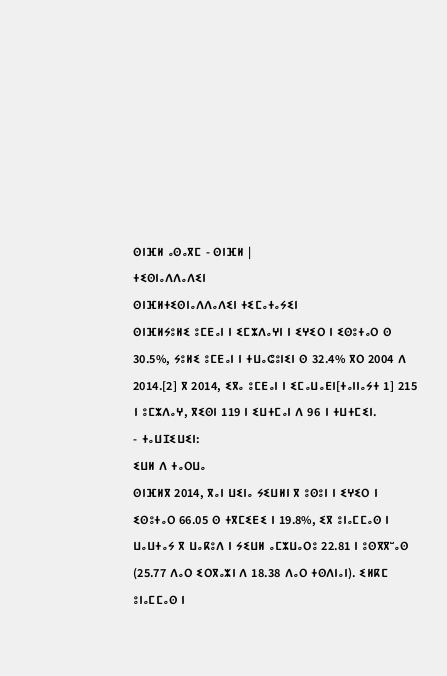ⵙⵏⴼⵍ ⴰⵙⴰⴳⵎ - ⵙⵏⴼⵍ |
ⵜⵉⵙⵏⴰⴷⴷⴰⴷⵉⵏ
ⵙⵏⴼⵍⵜⵉⵙⵏⴰⴷⴷⴰⴷⵉⵏ ⵜⵉⵎⴰⵜⴰⵢⵉⵏ
ⵙⵏⴼⵍⵢⵓⵍⵉ ⵓⵎⴹⴰⵏ ⵏ ⵉⵎⵣⴷⴰⵖⵏ ⵏ ⵉⵖⵉⵔ ⵏ ⵉⵙⵓⵜⴰⵔ ⵙ 30.5%, ⵢⵓⵍⵉ ⵓⵎⴹⴰⵏ ⵏ ⵜⵡⴰⵛⵓⵏⵉⵏ ⵙ 32.4% ⴳⵔ 2004 ⴷ 2014.[2] ⴳ 2014, ⵉⴳⴰ ⵓⵎⴹⴰⵏ ⵏ ⵉⵎⴰⵡⴰⴹⵏ[ⵜⴰⵏⵏⴰⵢⵜ 1] 215 ⵏ ⵓⵎⵣⴷⴰⵖ, ⴳⵉⵙⵏ 119 ⵏ ⵉⵡⵜⵎⴰⵏ ⴷ 96 ⵏ ⵜⵡⵜⵎⵉⵏ.
- ⵜⴰⵡⵊⵉⵡⵉⵏ:
ⵉⵡⵍ ⴷ ⵜⴰⵔⵡⴰ
ⵙⵏⴼⵍⴳ 2014, ⴳⴰⵏ ⵡⵉⵏⴰ ⵢⵉⵡⵍⵏ ⴳ ⵓⵙⵓⵏ ⵏ ⵉⵖⵉⵔ ⵏ ⵉⵙⵓⵜⴰⵔ 66.05 ⵙ ⵜⴳⵎⵉⴹⵉ ⵏ 19.8%, ⵉⴳ ⵓⵏⴰⵎⵎⴰⵙ ⵏ ⵡⴰⵡⵜⴰⵢ ⴳ ⵡⴰⴽⵓⴷ ⵏ ⵢⵉⵡⵍ ⴰⵎⵣⵡⴰⵔⵓ 22.81 ⵏ ⵓⵙⴳⴳⵯⴰⵙ (25.77 ⴷⴰⵔ ⵉⵔⴳⴰⵣⵏ ⴷ 18.38 ⴷⴰⵔ ⵜⵙⴷⵏⴰⵏ). ⵉⵍⴽⵎ ⵓⵏⴰⵎⵎⴰⵙ ⵏ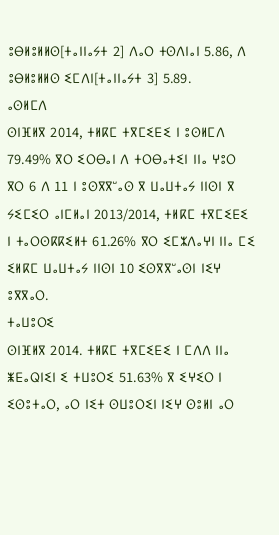ⵓⴱⵍⵓⵍⵍⵙ[ⵜⴰⵏⵏⴰⵢⵜ 2] ⴷⴰⵔ ⵜⵙⴷⵏⴰⵏ 5.86, ⴷ ⵓⴱⵍⵓⵍⵍⵙ ⵉⵎⴷⵏ[ⵜⴰⵏⵏⴰⵢⵜ 3] 5.89.
ⴰⵙⵍⵎⴷ
ⵙⵏⴼⵍⴳ 2014, ⵜⵍⴽⵎ ⵜⴳⵎⵉⴹⵉ ⵏ ⵓⵙⵍⵎⴷ 79.49% ⴳⵔ ⵉⵔⴱⴰⵏ ⴷ ⵜⵔⴱⴰⵜⵉⵏ ⵏⵏⴰ ⵖⵓⵔ ⴳⵔ 6 ⴷ 11 ⵏ ⵓⵙⴳⴳⵯⴰⵙ ⴳ ⵡⴰⵡⵜⴰⵢ ⵏⵏⵙⵏ ⴳ ⵢⵉⵎⵉⵔ ⴰⵏⵎⵍⴰⵏ 2013/2014, ⵜⵍⴽⵎ ⵜⴳⵎⵉⴹⵉ ⵏ ⵜⴰⵔⵙⴽⴽⵉⵍⵜ 61.26% ⴳⵔ ⵉⵎⵣⴷⴰⵖⵏ ⵏⵏⴰ ⵎⵉ ⵉⵍⴽⵎ ⵡⴰⵡⵜⴰⵢ ⵏⵏⵙⵏ 10 ⵉⵙⴳⴳⵯⴰⵙⵏ ⵏⵉⵖ ⵓⴳⴳⴰⵔ.
ⵜⴰⵡⵓⵔⵉ
ⵙⵏⴼⵍⴳ 2014. ⵜⵍⴽⵎ ⵜⴳⵎⵉⴹⵉ ⵏ ⵎⴷⴷ ⵏⵏⴰ ⵥⴹⴰⵕⵏⵉⵏ ⵉ ⵜⵡⵓⵔⵉ 51.63% ⴳ ⵉⵖⵉⵔ ⵏ ⵉⵙⵓⵜⴰⵔ, ⴰⵔ ⵏⵉⵜ ⵙⵡⵓⵔⵉⵏ ⵏⵉⵖ ⵙⵓⵍⵏ ⴰⵔ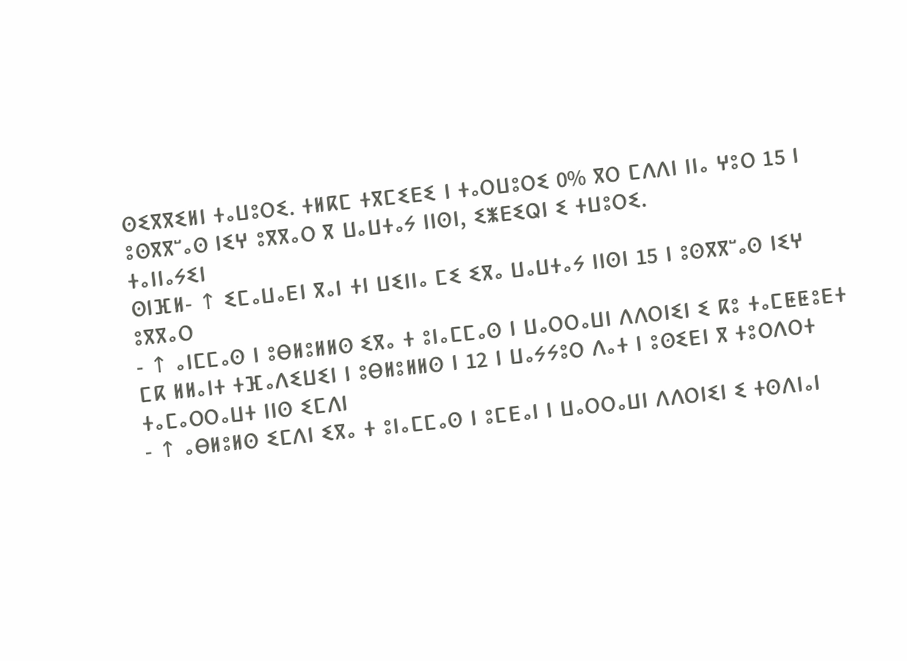ⵙⵉⴳⴳⵉⵍⵏ ⵜⴰⵡⵓⵔⵉ. ⵜⵍⴽⵎ ⵜⴳⵎⵉⴹⵉ ⵏ ⵜⴰⵔⵡⵓⵔⵉ 0% ⴳⵔ ⵎⴷⴷⵏ ⵏⵏⴰ ⵖⵓⵔ 15 ⵏ ⵓⵙⴳⴳⵯⴰⵙ ⵏⵉⵖ ⵓⴳⴳⴰⵔ ⴳ ⵡⴰⵡⵜⴰⵢ ⵏⵏⵙⵏ, ⵉⵥⴹⵉⵕⵏ ⵉ ⵜⵡⵓⵔⵉ.
ⵜⴰⵏⵏⴰⵢⵉⵏ
ⵙⵏⴼⵍ- ↑ ⵉⵎⴰⵡⴰⴹⵏ ⴳⴰⵏ ⵜⵏ ⵡⵉⵏⵏⴰ ⵎⵉ ⵉⴳⴰ ⵡⴰⵡⵜⴰⵢ ⵏⵏⵙⵏ 15 ⵏ ⵓⵙⴳⴳⵯⴰⵙ ⵏⵉⵖ ⵓⴳⴳⴰⵔ
- ↑ ⴰⵏⵎⵎⴰⵙ ⵏ ⵓⴱⵍⵓⵍⵍⵙ ⵉⴳⴰ ⵜ ⵓⵏⴰⵎⵎⴰⵙ ⵏ ⵡⴰⵔⵔⴰⵡⵏ ⴷⴷⵔⵏⵉⵏ ⵉ ⴽⵓ ⵜⴰⵎⵟⵟⵓⴹⵜ ⵎⴽ ⵍⵍⴰⵏⵜ ⵜⴼⴰⴷⵉⵡⵉⵏ ⵏ ⵓⴱⵍⵓⵍⵍⵙ ⵏ 12 ⵏ ⵡⴰⵢⵢⵓⵔ ⴷⴰⵜ ⵏ ⵓⵙⵉⴹⵏ ⴳ ⵜⵓⵔⴷⵔⵜ ⵜⴰⵎⴰⵔⵔⴰⵡⵜ ⵏⵏⵙ ⵉⵎⴷⵏ
- ↑ ⴰⴱⵍⵓⵍⵙ ⵉⵎⴷⵏ ⵉⴳⴰ ⵜ ⵓⵏⴰⵎⵎⴰⵙ ⵏ ⵓⵎⴹⴰⵏ ⵏ ⵡⴰⵔⵔⴰⵡⵏ ⴷⴷⵔⵏⵉⵏ ⵉ ⵜⵙⴷⵏⴰⵏ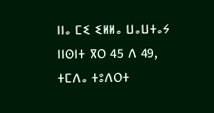ⵏⵏⴰ ⵎⵉ ⵉⵍⵍⴰ ⵡⴰⵡⵜⴰⵢ ⵏⵏⵙⵏⵜ ⴳⵔ 45 ⴷ 49, ⵜⵎⴷⴰ ⵜⵓⴷⵔⵜ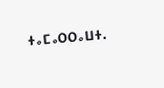ⵜⴰⵎⴰⵔⵔⴰⵡⵜ.